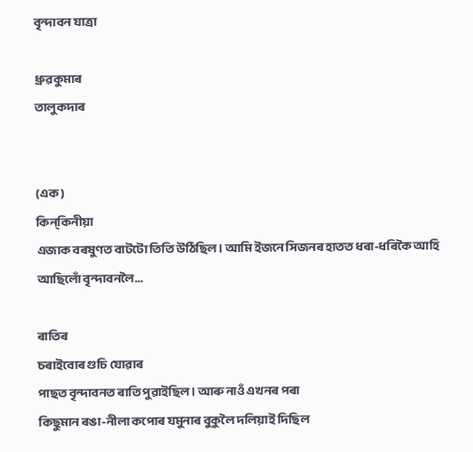বৃন্দাবন যাত্ৰা

ধ্ৰুৱকুমাৰ
তালুকদাৰ


(এক)
কিন্‌কিনীয়া
এজাক বৰষুণত বাটটো তিতি উঠিছিল। আমি ইজনে সিজনৰ হাতত ধৰা-ধৰিকৈ আহি
আছিলোঁ বৃন্দাবনলৈ…

ৰাতিৰ
চৰাইবোৰ গুচি যোৱাৰ
পাছত বৃন্দাবনত ৰাতি পুৱাইছিল। আৰু নাওঁ এখনৰ পৰা
কিছুমান ৰঙা-নীলা কপোৰ যমুনাৰ বুকুলৈ দলিয়াই দিছিল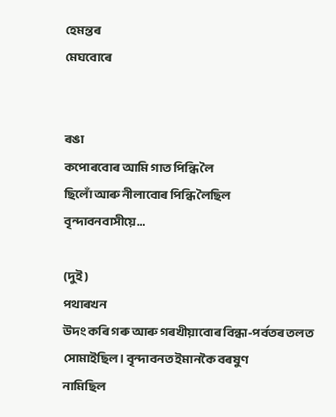হেমন্তৰ
মেঘবোৰে


ৰঙা
কপোৰবোৰ আমি গাত পিন্ধি লৈ
ছিলোঁ আৰু নীলাবোৰ পিন্ধি লৈছিল
বৃন্দাবনবাসীয়ে…

(দুই)
পথাৰখন
উদং কৰি গৰু আৰু গৰখীয়াবোৰ বিন্ধা-পৰ্বতৰ তলত সোমাইছিল। বৃন্দাবনত ইমানকৈ বৰষুণ
নামিছিল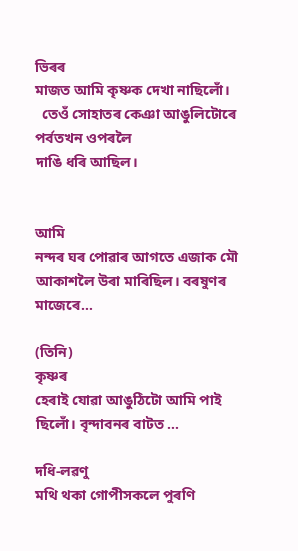ভিৰৰ
মাজত আমি কৃষ্ণক দেখা নাছিলোঁ।
  তেওঁ সোহাতৰ কেঞা আঙুলিটোৰে পৰ্বতখন ওপৰলৈ
দাঙি ধৰি আছিল।


আমি
নন্দৰ ঘৰ পোৱাৰ আগতে এজাক মৌ আকাশলৈ উৰা মাৰিছিল। বৰষুণৰ মাজেৰে…

(তিনি)
কৃষ্ণৰ
হেৰাই যোৱা আঙুঠিটো আমি পাই
ছিলোঁ। বৃন্দাবনৰ বাটত …

দধি-লৱণু
মথি থকা গোপীসকলে পুৰণি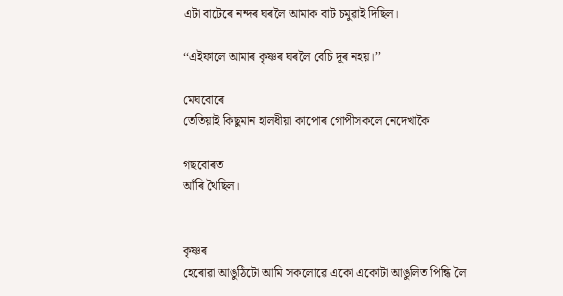এটা বাটেৰে নন্দৰ ঘৰলৈ আমাক বাট চমুৱাই দিছিল।

‘‘এইফালে আমাৰ কৃষ্ণৰ ঘৰলৈ বেচি দূৰ নহয়।’’

মেঘবোৰে
তেতিয়াই কিছুমান হালধীয়া কাপোৰ গোপীসকলে নেদেখাকৈ

গছবোৰত
আঁৰি থৈছিল।


কৃষ্ণৰ
হেৰোৱা আঙুঠিটো আমি সকলোৱে একো একোটা আঙুলিত পিন্ধি লৈ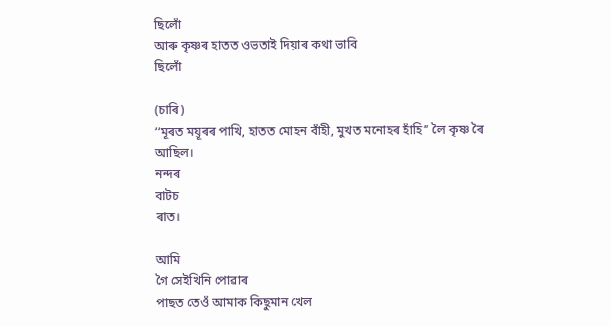ছিলোঁ
আৰু কৃষ্ণৰ হাতত ওভতাই দিয়াৰ কথা ভাবি
ছিলোঁ

(চাৰি)
‘‘মূৰত ময়ূৰৰ পাখি, হাতত মোহন বাঁহী, মুখত মনোহৰ হাঁহি’’ লৈ কৃষ্ণ ৰৈ আছিল।
নন্দৰ
বাটচ
ৰাত।

আমি
গৈ সেইখিনি পোৱাৰ
পাছত তেওঁ আমাক কিছুমান খেল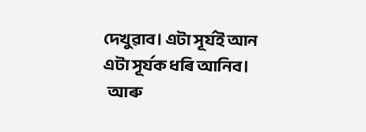দেখুৱাব। এটা সূৰ্যই আন
এটা সূৰ্যক ধৰি আনিব।
  আৰু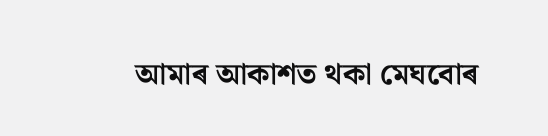আমাৰ আকাশত থকা মেঘবোৰ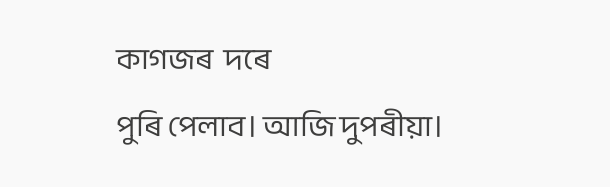কাগজৰ  দৰে
পুৰি পেলাব। আজি দুপৰীয়া।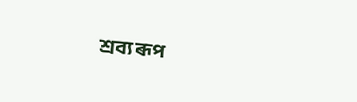শ্ৰব্য ৰূপ